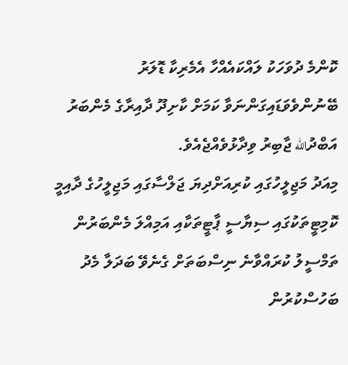ކޮންމެ ދުވަހަކު ލައްކައެއްހާ އެމެރިކާ ޑޮލަރު ބޭނުންވެވަޑައިގަންނަވާ ކަމަށް ކާށިދޫ ދާއިރާގެ މެންބަރު އަބްދުالله ޖާބިރު ވިދާޅުވެއްޖެއެވެ.
މިއަދު މަޖިލީހުގައި ކުރިއަށްދިޔަ ޖަލްސާގައި މަޖިލީހުގެ ދާއިމީ ކޮމިޓީތަކުގައި ސިޔާސީ ޕާޓީތަކާއި އަމިއްލަ މެންބަރުން ތަމްސީލު ކުރައްވާނެ ނިސްބަތަށް ގެނެވޭ ބަދަލާ މެދު ބަހުސްކުރުން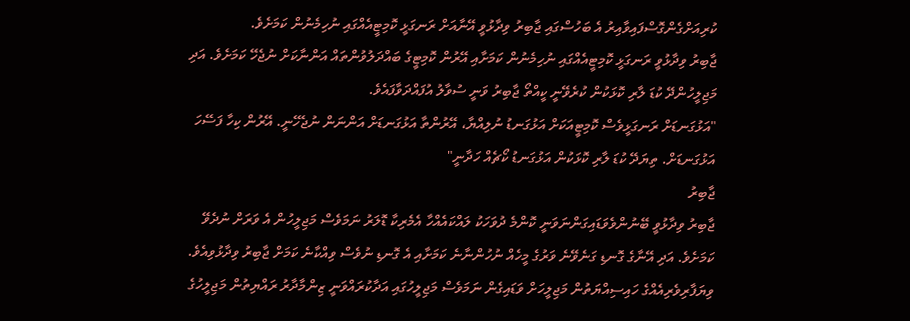ކުރިއަށްގެންގޮސްފައިވާއިރު އެ ބަހުސްގައި ޖާބިރު ވިދާޅުވީ އޭނާއަށް ރަނގަޅީ ކޮމިޓީއެއްގައި ނުހިމެނުން ކަމަށެވެ.
ޖާބިރު ވިދާޅުވީ ރަނގަޅީ ކޮމިޓީއެއްގައި ނުހިމެނުން ކަމަށާއި އޭރުން ކޮމިޓީގެ ބައްދަލުވުންތައް އަންނާކަށް ނުޖެހޭ ކަމަށެވެ. އަދި މަޖިލީހުންދޭ ކުޑަ ލާރި ކޮޅަކުން ކުރެވޭނީ ކީއްތޯ ޖާބިރު ވަނީ ސުވާލު އުފައްދަވާފައެވެ.
"އަޅުގަނޑަށް ރަނގަޅީވެސް ކޮމިޓީއަކަށް އަޅުގަނޑު ނުލިއްޔާ، އޭރުންތާ އަޅުގަނޑަށް އަންނަން ނުޖެހޭނީ. އޭރުން ކިހާ ފަސޭހަ އަޅުގަނޑަށް. ތިޔަދޭ ކުޑަ ލާރި ކޮޅަކުން އަޅުގަނޑު ކޯޗެއް ހަދާނީ"
ޖާބިރު
ޖާބިރު ވިދާޅުވީ ބޭނުންވެވަޑައިގަންނަވަނީ ކޮންމެ ދުވަހަކު ލައްކައެއްހާ އެމެރިކާ ޑޮލަރު ނަމަވެސް މަޖިލީހުން އެ ވަރަށް ނުދެވޭ ކަމަށެވެ. އަދި އޭނާގެ ގޮނޑި ގަނެވޭނެ ވަރުގެ މީހެއް ނުހުންނާނެ ކަމަށާއި އެ ގޮނޑި ނުވެސް ވިއްކާނެ ކަމަށް ޖާބިރު ވިދާޅުވިއެވެ.
ވިޔަފާރިވެރިއެއްގެ ހައިސިއްޔަތުން މަޖިލީހަށް ވަޑައިގެން ނަމަވެސް މަޖިލީހުގައި އަދާކުރައްވަނީ ޒިންމާދާރު ރައްޔިތުން މަޖިލީހުގެ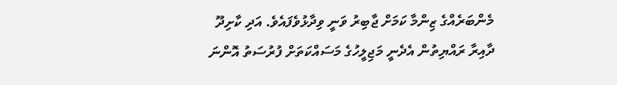މެންބަރެއްގެ ޒިންމާ ކަމަށް ޖާބިރު ވަނީ ވިދާޅުވެފައެވެ. އަދި ކާށިދޫ ދާއިރާ ރައްޔިތުން އެދެނީ މަޖިލީހުގެ މަސައްކަތަށް ފުރުސަތު އޮންނަ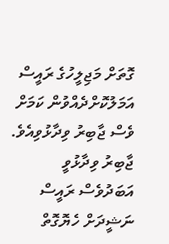ގޮތަށް މަޖިލީހުގެ ރައީސް އަމަލުކޮށްދެއްވުން ކަމަށް ވެސް ޖާބިރު ވިދާޅުވިއެވެ.
ޖާބިރު ވިދާޅުވީ އަބަދުވެސް ރައީސް ނަޝީދަށް ހެޔޮގޮތް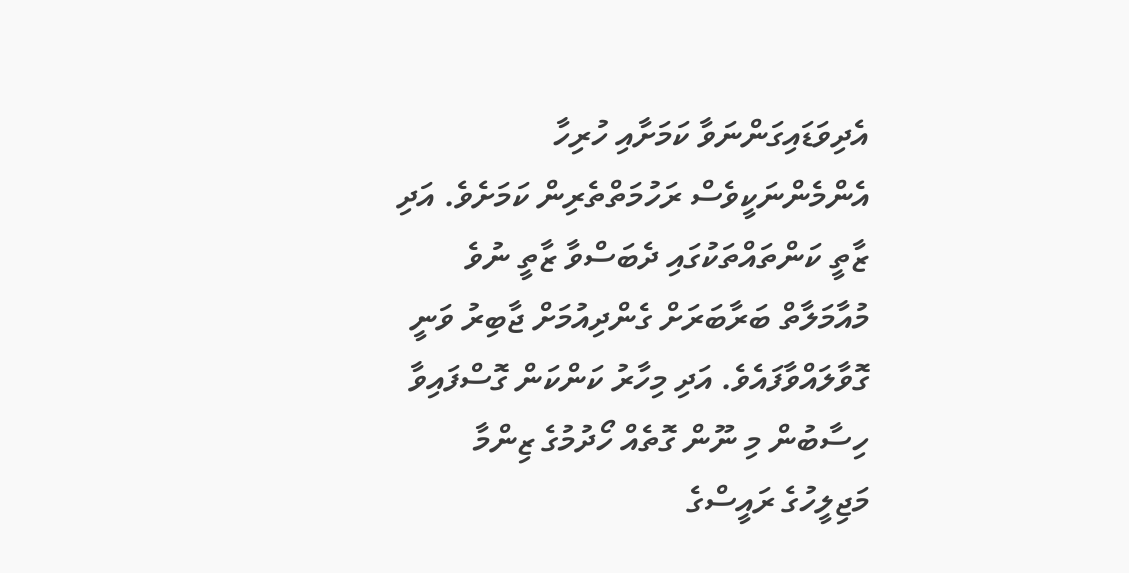އެދިވަޑައިގަންނަވާ ކަމަށާއި ހުރިހާ އެންމެންނަކީވެސް ރަހުމަތްތެރިން ކަމަށެވެ. އަދި ޒާތީ ކަންތައްތަކުގައި ދެބަސްވާ ޒާތީ ނުވެ މުއާމަލާތް ބަރާބަރަށް ގެންދިއުމަށް ޖާބިރު ވަނީ ގޮވާލައްވާފައެވެ. އަދި މިހާރު ކަންކަން ގޮސްފައިވާ ހިސާބުން މި ނޫން ގޮތެއް ހޯދުމުގެ ޒިންމާ މަޖިލީހުގެ ރައީސްގެ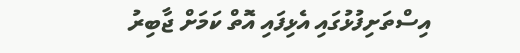އިސްތަށިފުޅުގައި އެޅިފައި އޮތް ކަމަށް ޖާބިރު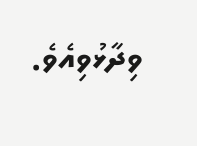ވިދާޅުވިއެވެ.